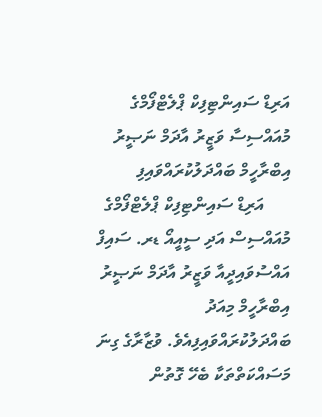އަރިޑް ސައިންޓިފިކް ޕްލެޓްފޯމްގެ މުއައްސިސާ ވަޒީރު އާދަމް ނަޞީރު އިބްރާހީމް ބައްދަލުކުރައްވައިފި
      އަރިޑް ސައިންޓިފިކް ޕްލެޓްފޯމްގެ މުއައްސިސް އަދި ސީއީއޯ ޑރ. ސައިފް އައްސުވައިދީއާ ވަޒީރު އާދަމް ނަޞީރު އިބްރާހީމް މިއަދު ބައްދަލުކުރައްވައިފިއެވެ. ވުޒާރާގެ ގިނަ މަސައްކަތްތަކާ ބެހޭ ގޮތުން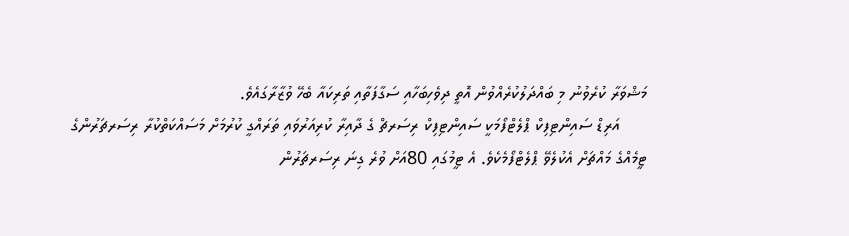މަޝްވަރާ ކުރެވުނު މި ބައްދަލުކުރެއްވުން އޮތީ ދިވެހިބަހާއި ސަގާފަތާއި ތަރިކައާ ބެހޭ ވުޒާރާގައެވެ.
      އަރިޑް ސައިންޓިފިކް ޕްލެޓްފޯމަކީ ސައިންޓިފިކް ރިސަރޗް ގެ ދާއިރާ ކުރިއަރުވައި ތަރައްގީ ކުރުމަށް މަސައްކަތްކުރާ ރިސަރޗަރުންގެ ޓީމެއްގެ މައްޗަށް އެކުލެވޭ ޕްލެޓްފޯމެކެވެ. އެ ޓީމުގައި 80އަށް ވުރެ ގިނަ ރިސަރޗަރުން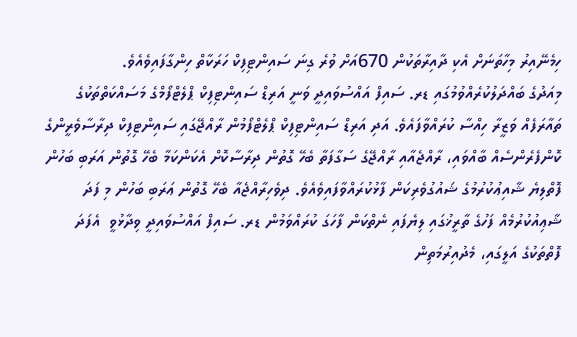ހިމެނޭއިރު މިހާތަނަށް އެކި ދާއިރާތަކުން 670އަށް ވުރެ ގިނަ ސައިންޓިފިކް ހަރަކާތް ހިންގާފައިވެއެވެ.
މިއަދުގެ ބައްދަލުކުރެއްވުމުގައި ޑރ. ސައިފް އައްސުވައިދީ ވަނީ އަރިޑް ސައިންޓިފިކް ޕްލެޓްފޯމްގެ މަސައްކަތްތަކުގެ ތައާރަފެއް ވަޒީރާ ހިއްސާ ކުރައްވާފައެވެ. އަދި އަރިޑް ސައިންޓިފިކް ޕްލެޓްފޯމުން ރާއްޖޭގައި ސައިންޓިފިކް ދިރާސާވެރީންގެ ކޮންފެރެންސެއް ބާއްވައި، ރާއްޖެއާއި ރާއްޖޭގެ ސަގާފަތާ ބެހޭ ގޮތުން ދިރާސާކޮށް އެކަންކަމާ ބެހޭ ގޮތުން އަރަބި ބަހުން ފޮތްލިޔެ ޝާއިޢުކުރުމުގެ ޝައުގުވެރިކަން ފާޅުކުރައްވާފައިވެއެވެ. ދިވެހިރާއްޖެއާ ބެހޭ ގޮތުން ޢަރަބި ބަހުން މި ފަދަ ޝާޢިއުކުރުމެއް ފަހުގެ ތާރީޚުގައި ލިޔެފައި ނެތްކަން ފާހަގަ ކުރައްވަމުން ޑރ. ސައިފް އައްސުވައިދީ ވިދާޅުވީ  އެފަދަ ފޮތްތަކުގެ އަލީގައި، މެދުއިރުމަތިން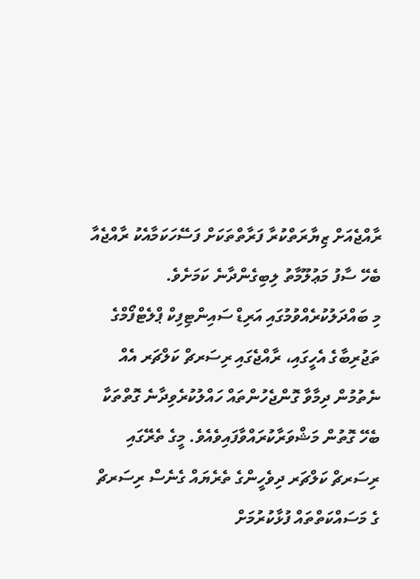ރާއްޖެއަށް ޒިޔާރަތްކުރާ ފަރާތްތަކަށް ފަސޭހަކަމާއެކު ރާއްޖެއާ ބެހޭ ސާފު މަޢުލޫމާތު ލިބިގެންދާނެ ކަމަށެވެ.
މި ބައްދަލުކުރެއްވުމުގައި އަރިޑް ސައިންޓިފިކް ޕްލެޓްފޯމްގެ ތަޖުރިބާގެ އެހީގައި، ރާއްޖެގައި ރިސަރޗް ކަލްޗަރ އެއް ނެތުމުން ދިމާވާ ގޮންޖެހުންތައް ހައްލުކުރެވިދާނެ ގޮތްތަކާ ބެހޭ ގޮތުން މަޝްވަރާކުރައްވާފައިވެއެވެ. މީގެ ތެރޭގައި ރިސަރޗް ކަލްޗަރ ދިވެހީންގެ ތެރެޔައް ގެނެސް ރިސަރޗް ގެ މަސައްކަތްތައް ފުޅާކުރުމަށް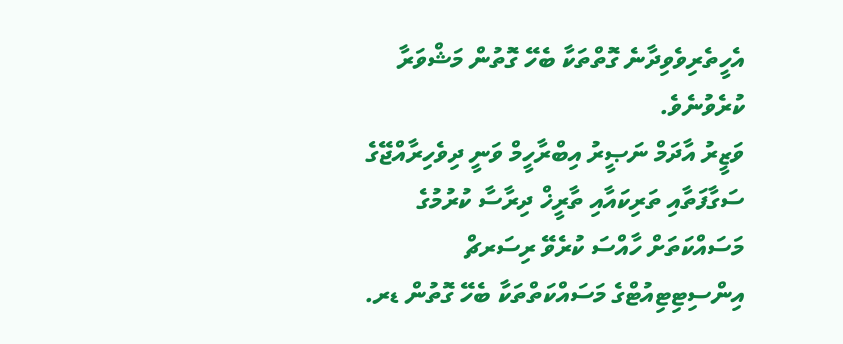އެހީތެރިވެވިދާނެ ގޮތްތަކާ ބެހޭ ގޮތުން މަޝްވަރާ ކުރެވުނެވެ.
ވަޒީރު އާދަމް ނަޞީރު އިބްރާހީމް ވަނީ ދިވެހިރާއްޖޭގެ ސަގާފަތާއި ތަރިކައާއި ތާރީޚް ދިރާސާ ކުރުމުގެ މަސައްކަތަށް ހާއްސަ ކުރެވޭ ރިސަރޗް އިންސިޓިޓިއުޓްގެ މަސައްކަތްތަކާ ބެހޭ ގޮތުން ޑރ.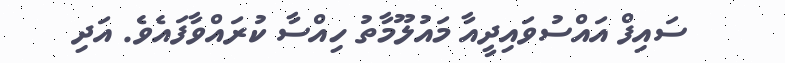ސައިފް އައްސުވައިދީއާ މައުލޫމާތު ހިއްސާ ކުރައްވާފައެވެ. އަދި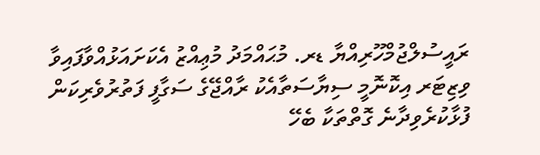ރައީސުލްޖުމްހޫރިއްޔާ ޑރ. މުޙައްމަދު މުޢިއްޒު އެކަށައަޅުއްވާފައިވާ ވިޒިޓަރ އިކޮނޮމީ ސިޔާސަތާއެކު ރާއްޖޭގެ ސަގާފީ ފަތުރުވެރިކަން ފުޅާކުރެވިދާނެ ގޮތްތަކާ ބެހޭ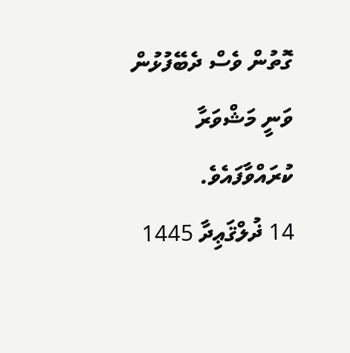ގޮތުން ވެސް ދެބޭފުޅުން ވަނީ މަޝްވަރާ ކުރައްވާފައެވެ.
14 ޛުލްޤަޢިދާ 1445